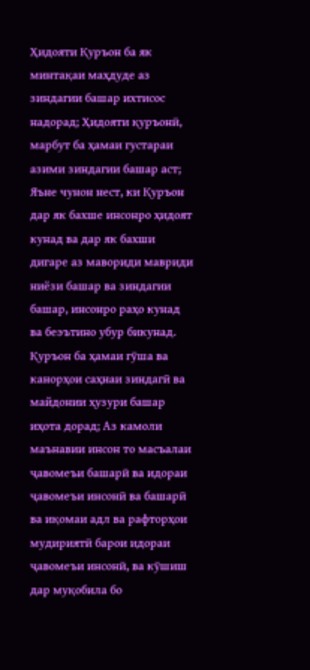Ҳидояти Қуръон ба як минтақаи маҳдуде аз зиндагии башар ихтисос надорад; Ҳидояти қуръонӣ, марбут ба ҳамаи густараи азими зиндагии башар аст; Яъне чунон нест, ки Қуръон дар як бахше инсонро ҳидоят кунад ва дар як бахши дигаре аз мавориди мавриди ниёзи башар ва зиндагии башар, инсонро раҳо кунад ва беэътино убур бикунад.
Қуръон ба ҳамаи гӯша ва канорҳои саҳнаи зиндагӣ ва майдонии ҳузури башар иҳота дорад; Аз камоли маънавии инсон то масъалаи ҷавомеъи башарӣ ва идораи ҷавомеъи инсонӣ ва башарӣ ва иқомаи адл ва рафторҳои мудириятӣ барои идораи ҷавомеъи инсонӣ, ва кӯшиш дар муқобила бо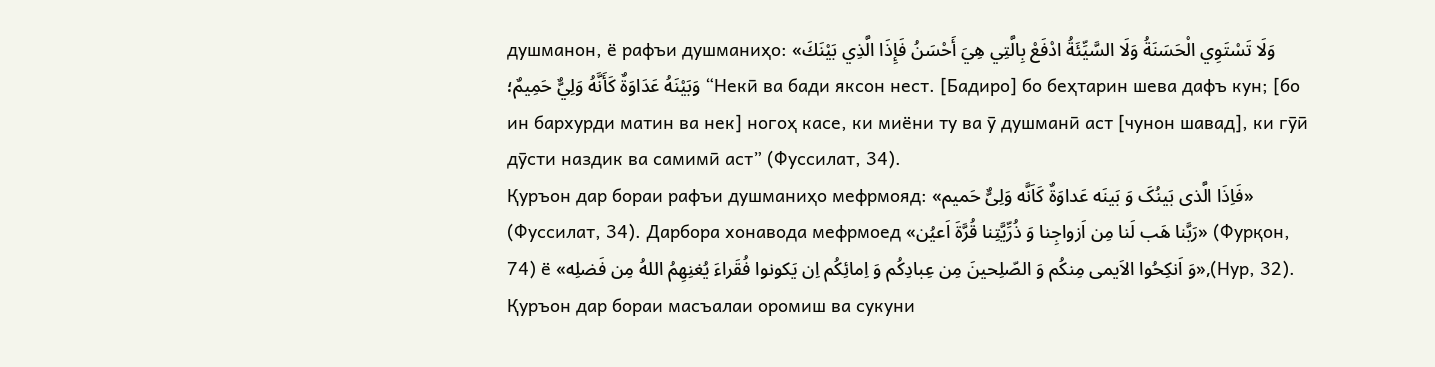душманон, ё рафъи душманиҳо: «وَلَا تَسْتَوِي الْحَسَنَةُ وَلَا السَّيِّئَةُ ادْفَعْ بِالَّتِي هِيَ أَحْسَنُ فَإِذَا الَّذِي بَيْنَكَ وَبَيْنَهُ عَدَاوَةٌ كَأَنَّهُ وَلِيٌّ حَمِيمٌ؛ “Некӣ ва бади яксон нест. [Бадиро] бо беҳтарин шева дафъ кун; [бо ин бархурди матин ва нек] ногоҳ касе, ки миёни ту ва ӯ душманӣ аст [чунон шавад], ки гӯӣ дӯсти наздик ва самимӣ аст” (Фуссилат, 34).
Қуръон дар бораи рафъи душманиҳо мефрмояд: «فَاِذَا الَّذی بَینُکَ وَ بَینَه عَداوَةٌ کَاَنَّه وَلِیٌّ حَمیم» (Фуссилат, 34). Дарбора хонавода мефрмоед «رَبَّنا هَب لَنا مِن اَزواجِنا وَ ذُرِّیَّتِنا قُرَّةَ اَعیُن» (Фурқон, 74) ё «وَ اَنکِحُوا الاَیمی مِنکُم وَ الصّلِحینَ مِن عِبادِکُم وَ اِمائِکُم اِن یَکونوا فُقَراءَ یُغنِهِمُ اللهُ مِن فَضلِه»,(Нур, 32). Қуръон дар бораи масъалаи оромиш ва сукуни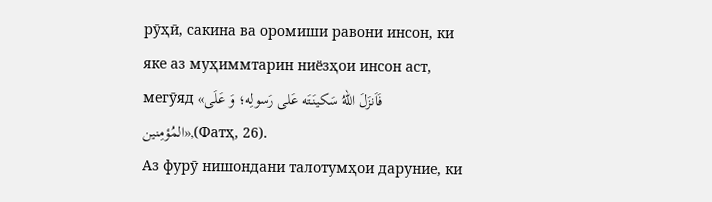рӯҳӣ, сакина ва оромиши равони инсон, ки яке аз муҳиммтарин ниёзҳои инсон аст, мегӯяд «فَاَنزَلَ اللهُ سَکینَتَه عَلی رَسولِه؛ وَ عَلَی المُؤمِنین»,(Фатҳ, 26).
Аз фурӯ нишондани талотумҳои даруние, ки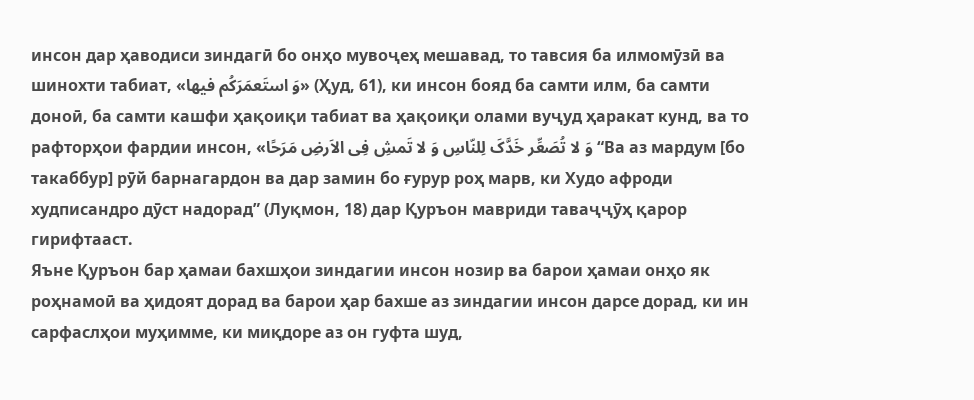инсон дар ҳаводиси зиндагӣ бо онҳо мувоҷеҳ мешавад, то тавсия ба илмомӯзӣ ва шинохти табиат, «وَ استَعمَرَکُم فیها» (Ҳуд, 61), ки инсон бояд ба самти илм, ба самти доноӣ, ба самти кашфи ҳақоиқи табиат ва ҳақоиқи олами вуҷуд ҳаракат кунд, ва то рафторҳои фардии инсон, «وَ لا تُصَعِّر خَدَّکَ لِلنّاسِ وَ لا تَمشِ فِی الاَرضِ مَرَحًا “Ва аз мардум [бо такаббур] рӯй барнагардон ва дар замин бо ғурур роҳ марв, ки Худо афроди худписандро дӯст надорад” (Луқмон, 18) дар Қуръон мавриди таваҷҷӯҳ қарор гирифтааст.
Яъне Қуръон бар ҳамаи бахшҳои зиндагии инсон нозир ва барои ҳамаи онҳо як роҳнамоӣ ва ҳидоят дорад ва барои ҳар бахше аз зиндагии инсон дарсе дорад, ки ин сарфаслҳои муҳимме, ки миқдоре аз он гуфта шуд,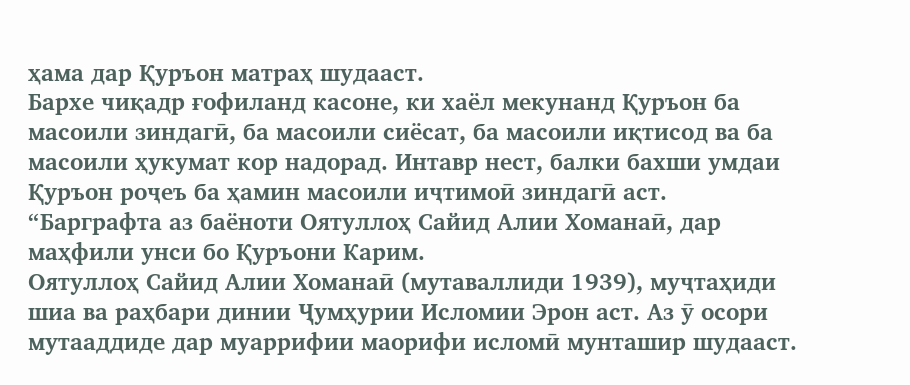ҳама дар Қуръон матраҳ шудааст.
Бархе чиқадр ғофиланд касоне, ки хаёл мекунанд Қуръон ба масоили зиндагӣ, ба масоили сиёсат, ба масоили иқтисод ва ба масоили ҳукумат кор надорад. Интавр нест, балки бахши умдаи Қуръон роҷеъ ба ҳамин масоили иҷтимоӣ зиндагӣ аст.
“Барграфта аз баёноти Оятуллоҳ Сайид Алии Хоманаӣ, дар маҳфили унси бо Қуръони Карим.
Оятуллоҳ Сайид Алии Хоманаӣ (мутаваллиди 1939), муҷтаҳиди шиа ва раҳбари динии Ҷумҳурии Исломии Эрон аст. Аз ӯ осори мутааддиде дар муаррифии маорифи исломӣ мунташир шудааст.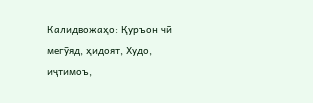Калидвожаҳо: Қуръон чӣ мегӯяд, ҳидоят, Худо, иҷтимоъ,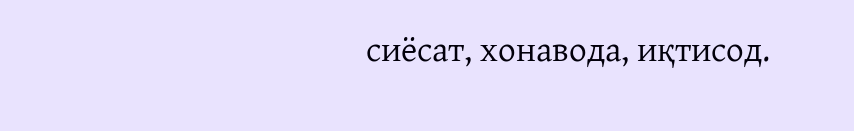сиёсат, хонавода, иқтисод.